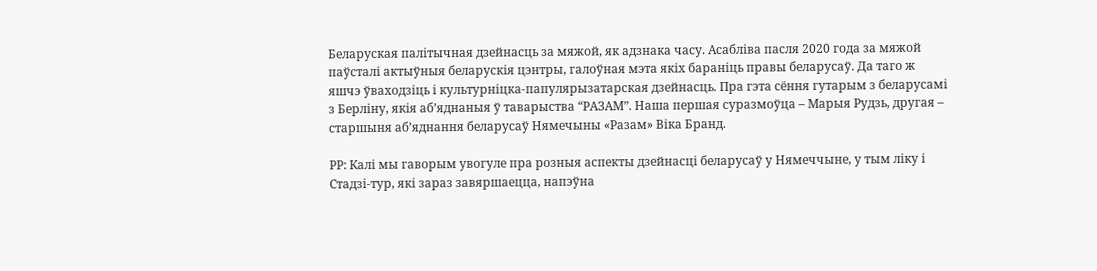Беларуская палітычная дзейнасць за мяжой, як адзнака часу. Асабліва пасля 2020 года за мяжой паўсталі актыўныя беларускія цэнтры, галоўная мэта якіх бараніць правы беларусаў. Да таго ж яшчэ ўваходзіць і культурніцка-папулярызатарская дзейнасць. Пра гэта сёння гутарым з беларусамі з Берліну, якія аб’яднаныя ў таварыства “РАЗАМ”. Наша першая суразмоўца – Марыя Рудзь, другая – старшыня аб’яднання беларусаў Нямечыны «Разам» Віка Бранд.

РР: Калі мы гаворым увогуле пра розныя аспекты дзейнасці беларусаў у Нямеччыне, у тым ліку і Стадзі-тур, які зараз завяршаецца, напэўна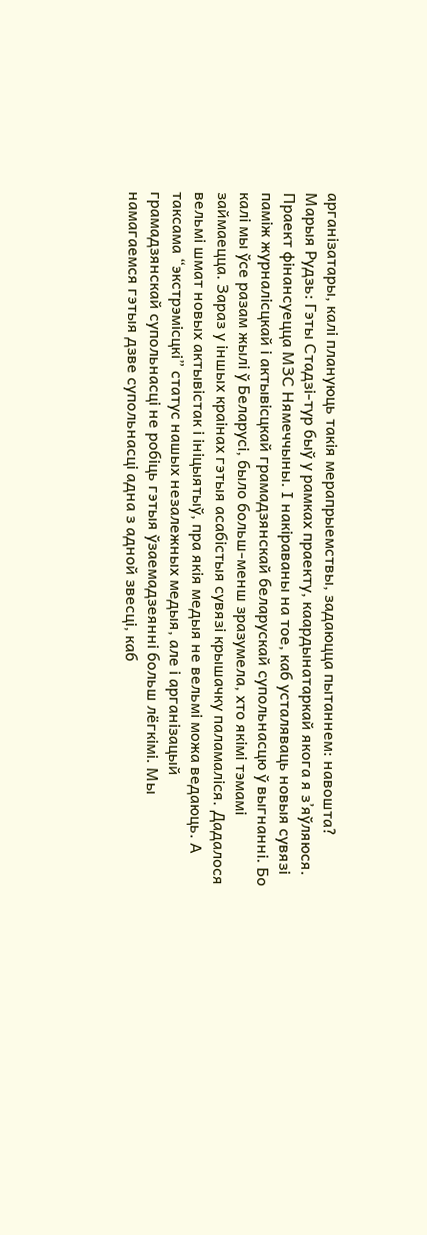арганізатары, калі плануюць такія мерапрыемствы, задаюцца пытаннем: навошта?
Марыя Рудзь: Гэты Стадзі-тур быў у рамках праекту, каардынатаркай якога я з’яўляюся. Праект фінансуецца МЗС Нямеччыны. І накіраваны на тое, каб усталяваць новыя сувязі паміж журналісцкай і актывісцкай грамадзянскай беларускай супольнасцю ў выгнанні. Бо калі мы ўсе разам жылі ў Беларусі, было больш-менш зразумела, хто якімі тэмамі займаецца. Зараз у іншых краінах гэтыя асабістыя сувязі крышачку паламаліся. Дадалося вельмі шмат новых актывістак і ініцыятыў, пра якія медыя не вельмі можа ведаюць. А таксама “экстрэмісцкі” статус нашых незалежных медыя, але і арганізацый грамадзянскай супольнасці не робіць гэтыя ўзаемадзеянні больш лёгкімі. Мы намагаемся гэтыя дзве супольнасці адна з адной звесці, каб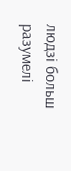людзі больш разумелі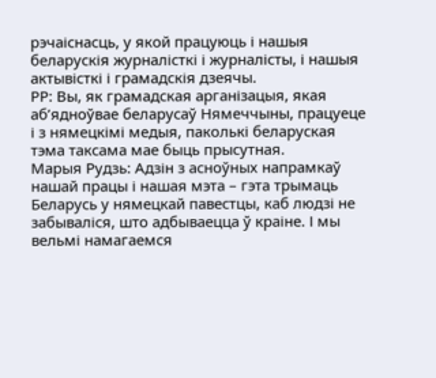рэчаіснасць, у якой працуюць і нашыя беларускія журналісткі і журналісты, і нашыя актывісткі і грамадскія дзеячы.
РР: Вы, як грамадская арганізацыя, якая аб’ядноўвае беларусаў Нямеччыны, працуеце і з нямецкімі медыя, паколькі беларуская тэма таксама мае быць прысутная.
Марыя Рудзь: Адзін з асноўных напрамкаў нашай працы і нашая мэта – гэта трымаць Беларусь у нямецкай павестцы, каб людзі не забываліся, што адбываецца ў краіне. І мы вельмі намагаемся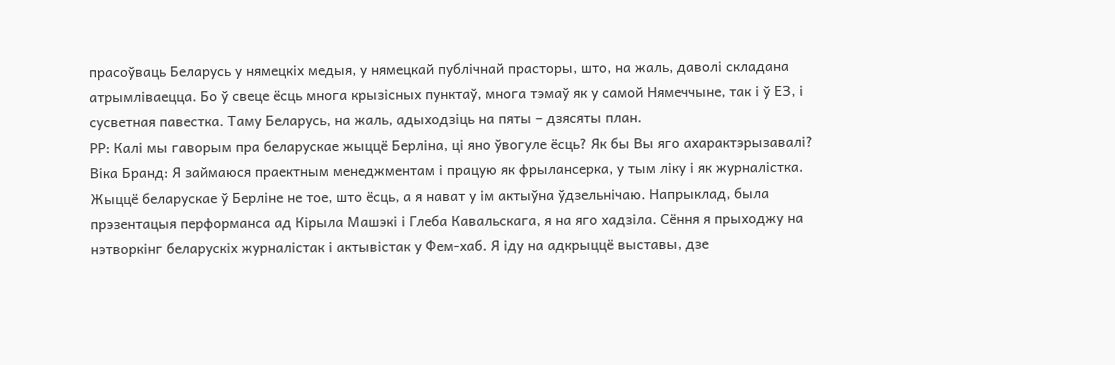прасоўваць Беларусь у нямецкіх медыя, у нямецкай публічнай прасторы, што, на жаль, даволі складана атрымліваецца. Бо ў свеце ёсць многа крызісных пунктаў, многа тэмаў як у самой Нямеччыне, так і ў ЕЗ, і сусветная павестка. Таму Беларусь, на жаль, адыходзіць на пяты – дзясяты план.
РР: Калі мы гаворым пра беларускае жыццё Берліна, ці яно ўвогуле ёсць? Як бы Вы яго ахарактэрызавалі?
Віка Бранд: Я займаюся праектным менеджментам і працую як фрылансерка, у тым ліку і як журналістка. Жыццё беларускае ў Берліне не тое, што ёсць, а я нават у ім актыўна ўдзельнічаю. Напрыклад, была прэзентацыя перформанса ад Кірыла Машэкі і Глеба Кавальскага, я на яго хадзіла. Сёння я прыходжу на нэтворкінг беларускіх журналістак і актывістак у Фем-хаб. Я іду на адкрыццё выставы, дзе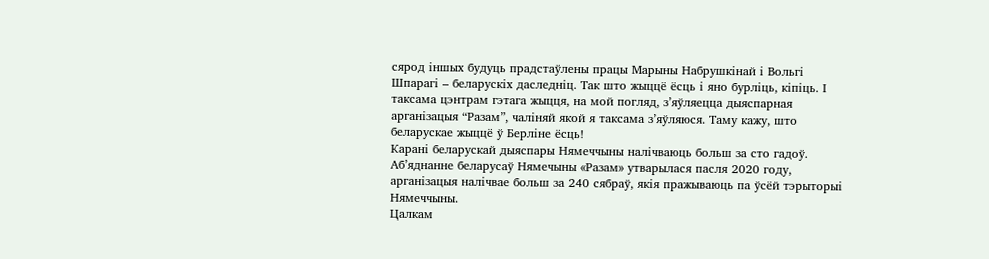сярод іншых будуць прадстаўлены працы Марыны Набрушкінай і Вольгі Шпарагі – беларускіх даследніц. Так што жыццё ёсць і яно бурліць, кіпіць. І таксама цэнтрам гэтага жыцця, на мой погляд, з’яўляецца дыяспарная арганізацыя “Разам”, чаліняй якой я таксама з’яўляюся. Таму кажу, што беларускае жыццё ў Берліне ёсць!
Карані беларускай дыяспары Нямеччыны налічваюць больш за сто гадоў. Аб’яднанне беларусаў Нямечыны «Разам» утварылася пасля 2020 году, арганізацыя налічвае больш за 240 сябраў, якія пражываюць па ўсёй тэрыторыі Нямеччыны.
Цалкам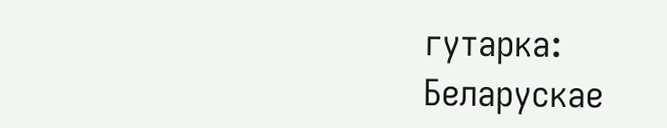гутарка:
Беларускае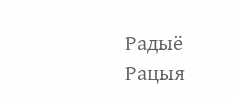Радыё Рацыя